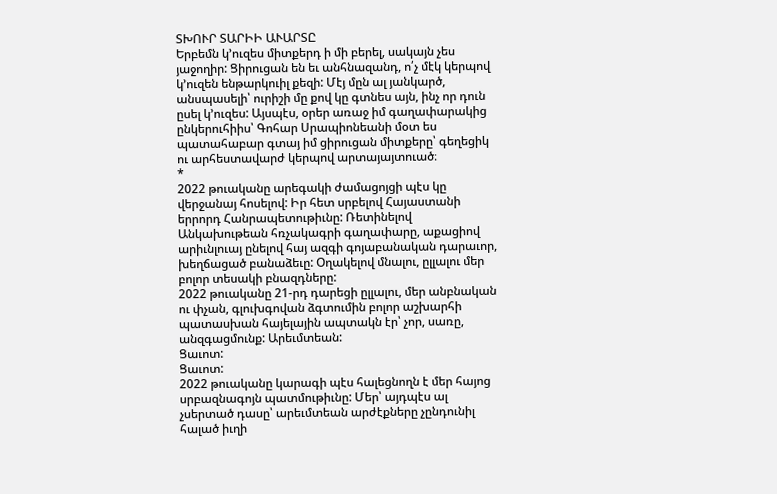ՏԽՈՒՐ ՏԱՐԻԻ ԱՒԱՐՏԸ
Երբեմն կ՚ուզես միտքերդ ի մի բերել, սակայն չես յաջողիր: Ցիրուցան են եւ անհնազանդ, ո՛չ մէկ կերպով կ՚ուզեն ենթարկուիլ քեզի: Մէյ մըն ալ յանկարծ, անսպասելի՝ ուրիշի մը քով կը գտնես այն, ինչ որ դուն ըսել կ՚ուզես: Այսպէս, օրեր առաջ իմ գաղափարակից ընկերուհիիս՝ Գոհար Սրապիոնեանի մօտ ես պատահաբար գտայ իմ ցիրուցան միտքերը՝ գեղեցիկ ու արհեստավարժ կերպով արտայայտուած։
*
2022 թուականը արեգակի ժամացոյցի պէս կը վերջանայ հոսելով: Իր հետ սրբելով Հայաստանի երրորդ Հանրապետութիւնը: Ռետինելով Անկախութեան հռչակագրի գաղափարը, աքացիով արիւնլուայ ընելով հայ ազգի գոյաբանական դարաւոր, խեղճացած բանաձեւը: Օղակելով մնալու, ըլլալու մեր բոլոր տեսակի բնազդները:
2022 թուականը 21-րդ դարեցի ըլլալու, մեր անբնական ու փչան, գլուխգովան ձգտումին բոլոր աշխարհի պատասխան հայելային ապտակն էր՝ չոր, սառը, անզգացմունք: Արեւմտեան:
Ցաւոտ:
Ցաւոտ:
2022 թուականը կարագի պէս հալեցնողն է մեր հայոց սրբազնագոյն պատմութիւնը: Մեր՝ այդպէս ալ չսերտած դասը՝ արեւմտեան արժէքները չընդունիլ հալած իւղի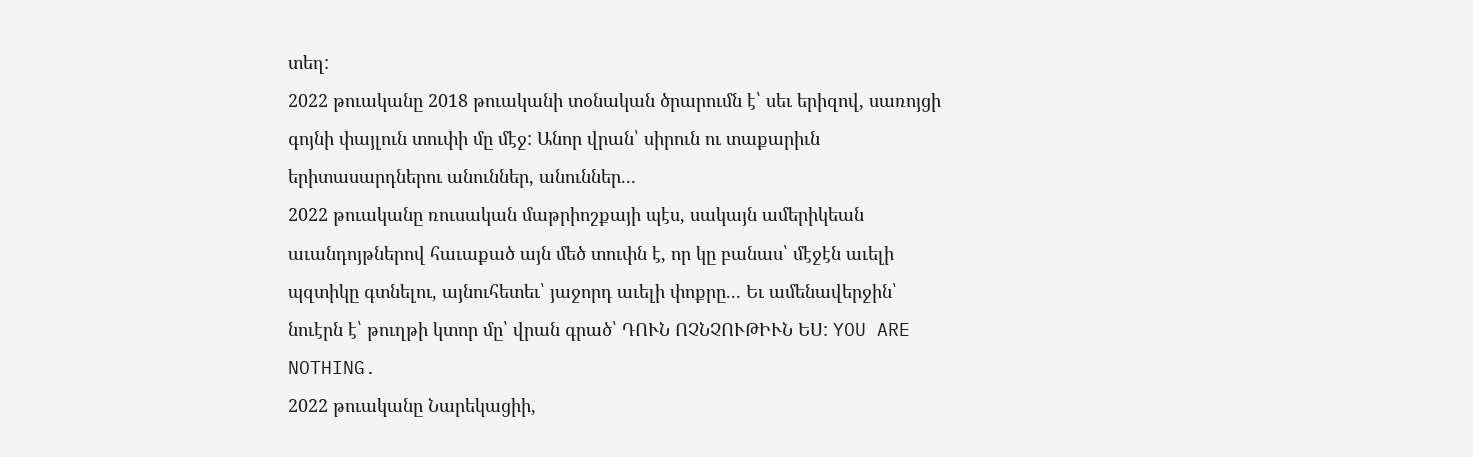տեղ:
2022 թուականը 2018 թուականի տօնական ծրարումն է՝ սեւ երիզով, սառոյցի գոյնի փայլուն տուփի մը մէջ: Անոր վրան՝ սիրուն ու տաքարիւն երիտասարդներու անուններ, անուններ...
2022 թուականը ռուսական մաթրիոշքայի պէս, սակայն ամերիկեան աւանդոյթներով հաւաքած այն մեծ տուփն է, որ կը բանաս՝ մէջէն աւելի պզտիկը գտնելու, այնուհետեւ՝ յաջորդ աւելի փոքրը... Եւ ամենավերջին՝ նուէրն է՝ թուղթի կտոր մը՝ վրան գրած՝ ԴՈՒՆ ՈՉՆՉՈՒԹԻՒՆ ԵՍ: YOU ARE NOTHING.
2022 թուականը Նարեկացիի,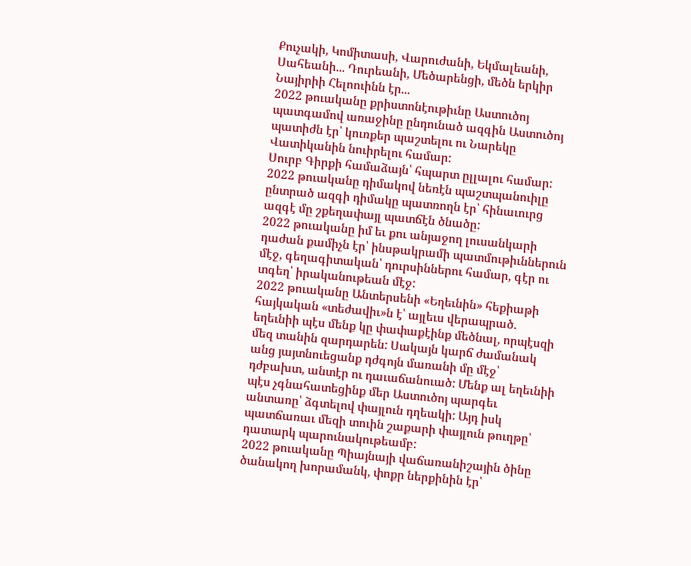Քուչակի, Կոմիտասի, Վարուժանի, Եկմալեանի, Սահեանի... Դուրեանի, Մեծարենցի, մեծն երկիր Նայիրիի Հելոուինն էր...
2022 թուականը քրիստոնէութիւնը Աստուծոյ պատգամով առաջինը ընդունած ազգին Աստուծոյ պատիժն էր՝ կուռքեր պաշտելու ու Նարեկը Վատիկանին նուիրելու համար:
Սուրբ Գիրքի համաձայն՝ հպարտ ըլլալու համար:
2022 թուականը դիմակով նեռէն պաշտպանուիլը ընտրած ազգի դիմակը պատռողն էր՝ հինաւուրց ազգէ մը շքեղափայլ պատճէն ծնածը:
2022 թուականը իմ եւ քու անյաջող լուսանկարի դաժան քամիչն էր՝ ինսթակրամի պատմութիւններուն մէջ, գեղագիտական՝ դուրսիններու համար, գէր ու տգեղ՝ իրականութեան մէջ:
2022 թուականը Անտերսենի «Եղեւնին» հեքիաթի հայկական «տեժավիւ»ն է՝ այլեւս վերապրած. եղեւնիի պէս մենք կը փափաքէինք մեծնալ, որպէսզի մեզ տանին զարդարեն: Սակայն կարճ ժամանակ անց յայտնուեցանք դժգոյն մառանի մը մէջ՝ դժբախտ, անտէր ու դաւաճանուած: Մենք ալ եղեւնիի պէս չգնահատեցինք մեր Աստուծոյ պարգեւ անտառը՝ ձգտելով փայլուն դղեակի: Այդ իսկ պատճառաւ մեզի տուին շաքարի փայլուն թուղթը՝ դատարկ պարունակութեամբ:
2022 թուականը Պիայնայի վաճառանիշային ծինը ծանակող խորամանկ, փոքր ներքինին էր՝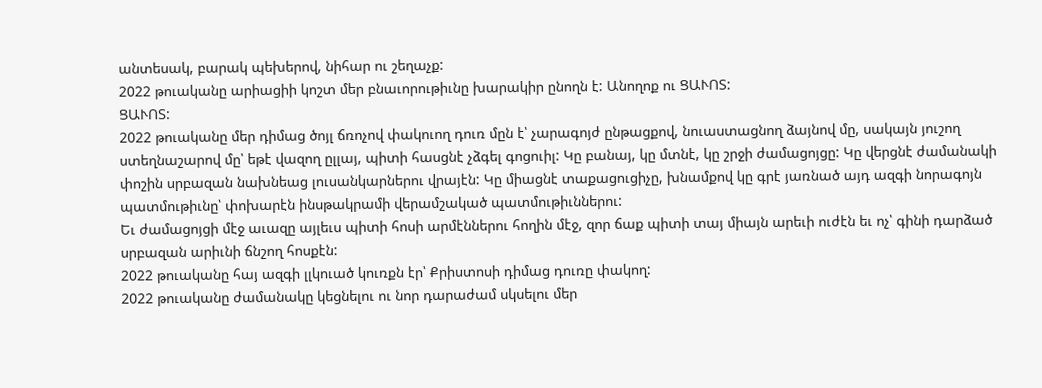անտեսակ, բարակ պեխերով, նիհար ու շեղաչք:
2022 թուականը արիացիի կոշտ մեր բնաւորութիւնը խարակիր ընողն է: Անողոք ու ՑԱՒՈՏ:
ՑԱՒՈՏ:
2022 թուականը մեր դիմաց ծոյլ ճռոչով փակուող դուռ մըն է՝ չարագոյժ ընթացքով, նուաստացնող ձայնով մը, սակայն յուշող ստեղնաշարով մը՝ եթէ վազող ըլլայ, պիտի հասցնէ չձգել գոցուիլ: Կը բանայ, կը մտնէ, կը շրջի ժամացոյցը: Կը վերցնէ ժամանակի փոշին սրբազան նախնեաց լուսանկարներու վրայէն: Կը միացնէ տաքացուցիչը, խնամքով կը գրէ յառնած այդ ազգի նորագոյն պատմութիւնը՝ փոխարէն ինսթակրամի վերամշակած պատմութիւններու:
Եւ ժամացոյցի մէջ աւազը այլեւս պիտի հոսի արմէններու հողին մէջ, զոր ճաք պիտի տայ միայն արեւի ուժէն եւ ոչ՝ գինի դարձած սրբազան արիւնի ճնշող հոսքէն:
2022 թուականը հայ ազգի լլկուած կուռքն էր՝ Քրիստոսի դիմաց դուռը փակող:
2022 թուականը ժամանակը կեցնելու ու նոր դարաժամ սկսելու մեր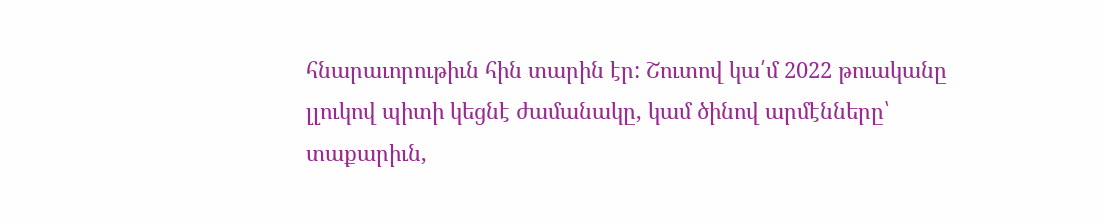հնարաւորութիւն հին տարին էր: Շուտով կա՛մ 2022 թուականը լլուկով պիտի կեցնէ ժամանակը, կամ ծինով արմէնները՝ տաքարիւն,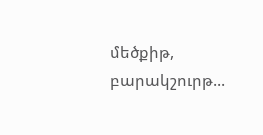մեծքիթ, բարակշուրթ...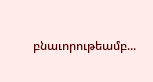բնաւորութեամբ...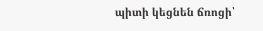պիտի կեցնեն ճռոցի՝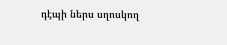դէպի ներս սղոսկող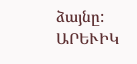ձայնը:
ԱՐԵՒԻԿ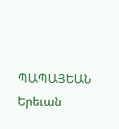ՊԱՊԱՅԵԱՆ
Երեւան